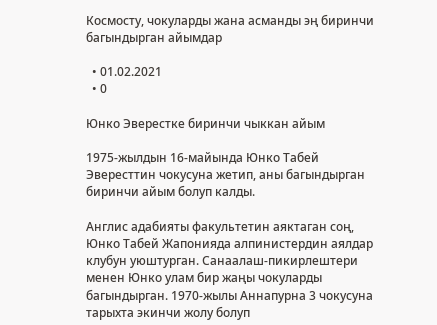Космосту, чокуларды жана асманды эң биринчи багындырган айымдар

  • 01.02.2021
  • 0

Юнко Эверестке биринчи чыккан айым

1975-жылдын 16-майында Юнко Табей Эвересттин чокусуна жетип, аны багындырган биринчи айым болуп калды.

Англис адабияты факультетин аяктаган соң, Юнко Табей Жапонияда алпинистердин аялдар клубун уюштурган. Санаалаш-пикирлештери менен Юнко улам бир жаңы чокуларды багындырган. 1970-жылы Аннапурна 3 чокусуна тарыхта экинчи жолу болуп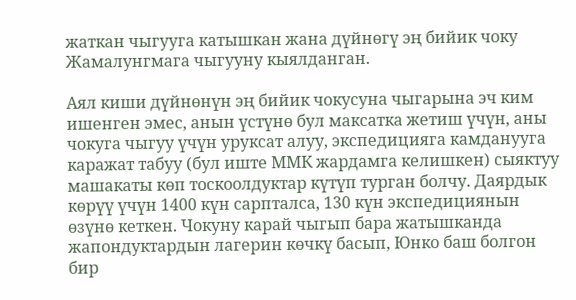жаткан чыгууга катышкан жана дүйнөгү эң бийик чоку Жамалунгмага чыгууну кыялданган.

Аял киши дүйнөнүн эң бийик чокусуна чыгарына эч ким ишенген эмес, анын үстүнө бул максатка жетиш үчүн, аны чокуга чыгуу үчүн уруксат алуу, экспедицияга камданууга каражат табуу (бул иште ММК жардамга келишкен) сыяктуу машакаты көп тоскоолдуктар күтүп турган болчу. Даярдык көрүү үчүн 1400 күн сарпталса, 130 күн экспедициянын өзүнө кеткен. Чокуну карай чыгып бара жатышканда жапондуктардын лагерин көчкү басып, Юнко баш болгон бир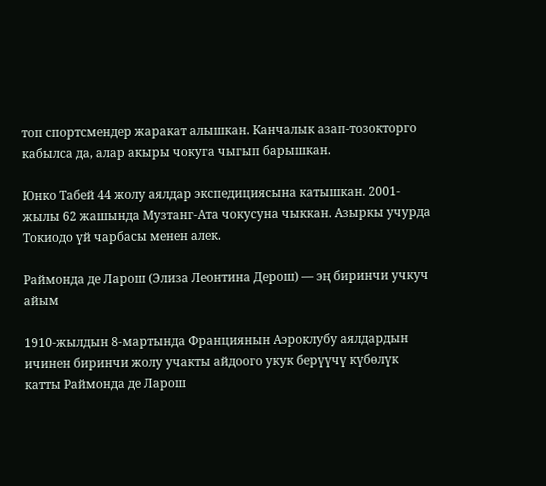топ спортсмендер жаракат алышкан. Канчалык азап-тозокторго кабылса да, алар акыры чокуга чыгып барышкан.

Юнко Табей 44 жолу аялдар экспедициясына катышкан. 2001-жылы 62 жашында Музтанг-Ата чокусуна чыккан. Азыркы учурда Токиодо үй чарбасы менен алек.

Раймонда де Ларош (Элиза Леонтина Дерош) — эң биринчи учкуч айым

1910-жылдын 8-мартында Франциянын Аэроклубу аялдардын ичинен биринчи жолу учакты айдоого укук берүүчү күбөлүк катты Раймонда де Ларош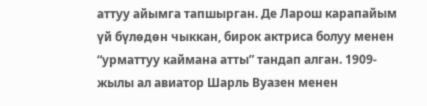аттуу айымга тапшырган. Де Ларош карапайым үй бүлөдөн чыккан, бирок актриса болуу менен “урматтуу каймана атты” тандап алган. 1909-жылы ал авиатор Шарль Вуазен менен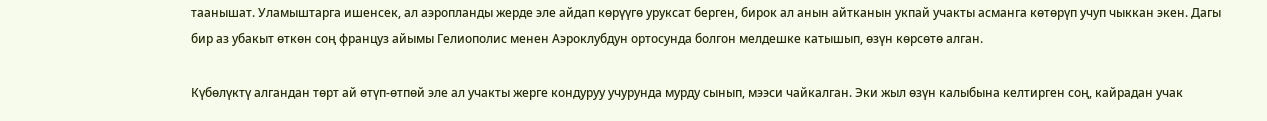таанышат. Уламыштарга ишенсек, ал аэропланды жерде эле айдап көрүүгө уруксат берген, бирок ал анын айтканын укпай учакты асманга көтөрүп учуп чыккан экен. Дагы бир аз убакыт өткөн соң француз айымы Гелиополис менен Аэроклубдун ортосунда болгон мелдешке катышып, өзүн көрсөтө алган.

Күбөлүктү алгандан төрт ай өтүп-өтпөй эле ал учакты жерге кондуруу учурунда мурду сынып, мээси чайкалган. Эки жыл өзүн калыбына келтирген соң, кайрадан учак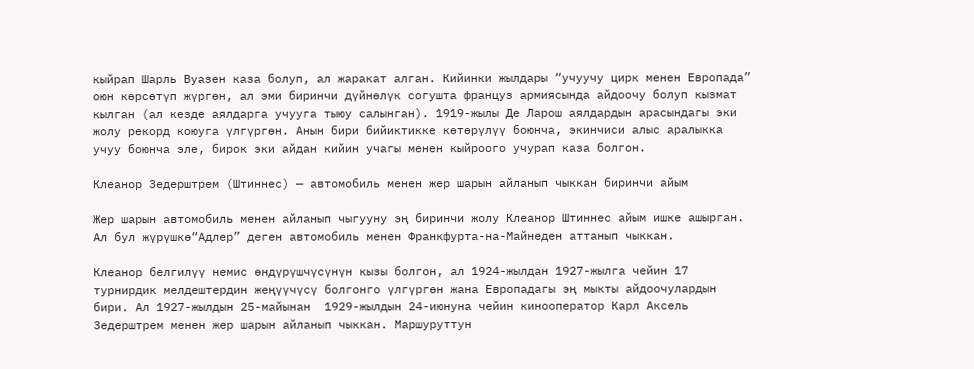кыйрап Шарль Вуазен каза болуп, ал жаракат алган. Кийинки жылдары “учуучу цирк менен Европада” оюн көрсөтүп жүргөн, ал эми биринчи дүйнөлүк согушта француз армиясында айдоочу болуп кызмат кылган (ал кезде аялдарга учууга тыюу салынган). 1919-жылы Де Ларош аялдардын арасындагы эки жолу рекорд коюуга үлгүргөн. Анын бири бийиктикке көтөрүлүү боюнча, экинчиси алыс аралыкка учуу боюнча эле, бирок эки айдан кийин учагы менен кыйроого учурап каза болгон.

Клеанор Зедерштрем (Штиннес) — автомобиль менен жер шарын айланып чыккан биринчи айым

Жер шарын автомобиль менен айланып чыгууну эң биринчи жолу Клеанор Штиннес айым ишке ашырган. Ал бул жүрүшкө“Адлер” деген автомобиль менен Франкфурта-на-Майнеден аттанып чыккан.

Клеанор белгилүү немис өндүрүшчүсүнүн кызы болгон, ал 1924-жылдан 1927-жылга чейин 17 турнирдик мелдештердин жеңүүчүсү болгонго үлгүргөн жана Европадагы эң мыкты айдоочулардын бири. Ал 1927-жылдын 25-майынан  1929-жылдын 24-июнуна чейин кинооператор Карл Аксель Зедерштрем менен жер шарын айланып чыккан. Маршуруттун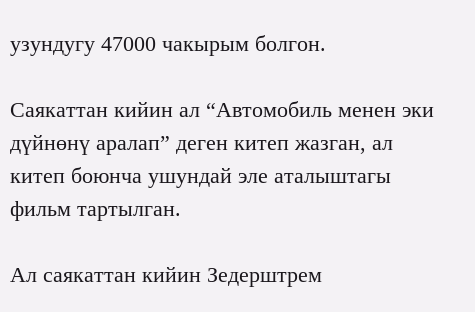узундугу 47000 чакырым болгон.

Саякаттан кийин ал “Автомобиль менен эки дүйнөнү аралап” деген китеп жазган, ал китеп боюнча ушундай эле аталыштагы фильм тартылган.

Ал саякаттан кийин Зедерштрем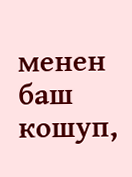менен баш кошуп,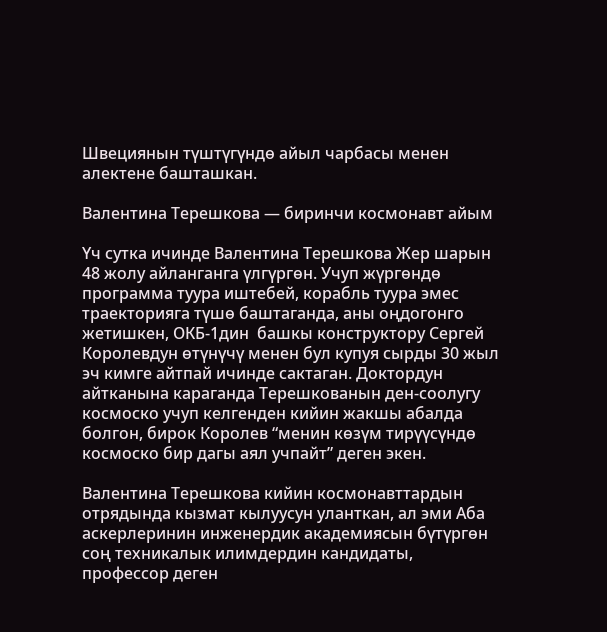Швециянын түштүгүндө айыл чарбасы менен алектене башташкан.

Валентина Терешкова — биринчи космонавт айым

Үч сутка ичинде Валентина Терешкова Жер шарын 48 жолу айланганга үлгүргөн. Учуп жүргөндө программа туура иштебей, корабль туура эмес траекторияга түшө баштаганда, аны оңдогонго жетишкен, ОКБ-1дин  башкы конструктору Сергей Королевдун өтүнүчү менен бул купуя сырды 30 жыл эч кимге айтпай ичинде сактаган. Доктордун айтканына караганда Терешкованын ден-соолугу космоско учуп келгенден кийин жакшы абалда болгон, бирок Королев “менин көзүм тирүүсүндө космоско бир дагы аял учпайт” деген экен.

Валентина Терешкова кийин космонавттардын отрядында кызмат кылуусун уланткан, ал эми Аба аскерлеринин инженердик академиясын бүтүргөн соң техникалык илимдердин кандидаты, профессор деген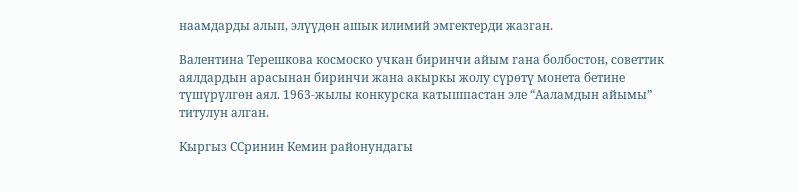наамдарды алып, элүүдөн ашык илимий эмгектерди жазган.

Валентина Терешкова космоско учкан биринчи айым гана болбостон, советтик аялдардын арасынан биринчи жана акыркы жолу сүрөтү монета бетине түшүрүлгөн аял. 1963-жылы конкурска катышпастан эле “Ааламдын айымы” титулун алган.

Кыргыз ССринин Кемин районундагы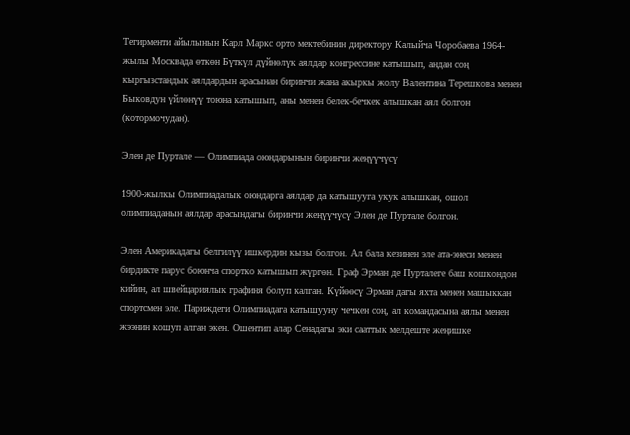Тегирменти айылынын Карл Маркс орто мектебинин директору Калыйча Чоробаева 1964-жылы Москвада өткөн Бүткүл дүйнөлүк аялдар конгрессине катышып, андан соң кыргызстандык аялдардын арасынан биринчи жана акыркы жолу Валентина Терешкова менен Быковдун үйлөнүү тоюна катышып, аны менен белек-бечкек алышкан аял болгон (котормочудан).

Элен де Пуртале — Олимпиада оюндарынын биринчи жеңүүчүсү

1900-жылкы Олимпиадалык оюндарга аялдар да катышууга укук алышкан, ошол  олимпиаданын аялдар арасындагы биринчи жеңүүчүсү Элен де Пуртале болгон.

Элен Америкадагы белгилүү ишкердин кызы болгон. Ал бала кезинен эле ата-энеси менен бирдикте парус боюнча спортко катышып жүргөн. Граф Эрман де Пурталеге баш кошкондон кийин, ал швейцариялык графиня болуп калган. Күйөөсү Эрман дагы яхта менен машыккан спортсмен эле. Париждеги Олимпиадага катышууну чечкен соң, ал командасына аялы менен жээнин кошуп алган экен. Ошентип алар Сенадагы эки сааттык мелдеште жеңишке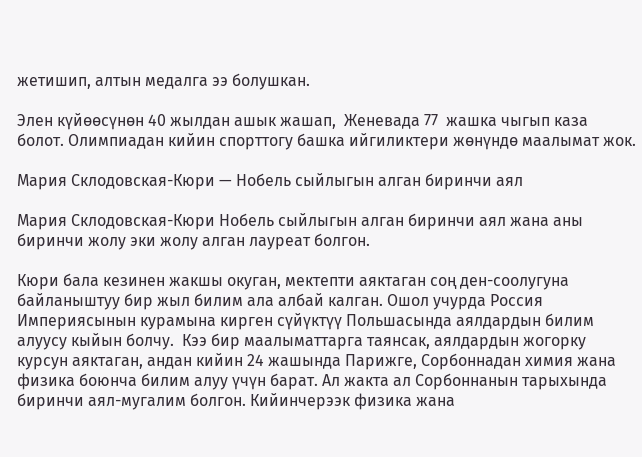жетишип, алтын медалга ээ болушкан.

Элен күйөөсүнөн 40 жылдан ашык жашап,  Женевада 77  жашка чыгып каза болот. Олимпиадан кийин спорттогу башка ийгиликтери жөнүндө маалымат жок.

Мария Склодовская-Кюри — Нобель сыйлыгын алган биринчи аял

Мария Склодовская-Кюри Нобель сыйлыгын алган биринчи аял жана аны биринчи жолу эки жолу алган лауреат болгон.

Кюри бала кезинен жакшы окуган, мектепти аяктаган соң ден-соолугуна байланыштуу бир жыл билим ала албай калган. Ошол учурда Россия Империясынын курамына кирген сүйүктүү Польшасында аялдардын билим алуусу кыйын болчу.  Кээ бир маалыматтарга таянсак, аялдардын жогорку курсун аяктаган, андан кийин 24 жашында Парижге, Сорбоннадан химия жана физика боюнча билим алуу үчүн барат. Ал жакта ал Сорбоннанын тарыхында биринчи аял-мугалим болгон. Кийинчерээк физика жана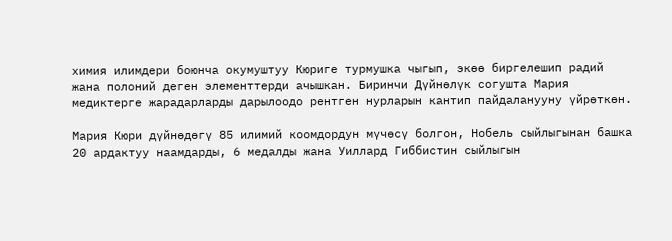химия илимдери боюнча окумуштуу Кюриге турмушка чыгып, экөө биргелешип радий жана полоний деген элементтерди ачышкан. Биринчи Дүйнөлүк согушта Мария медиктерге жарадарларды дарылоодо рентген нурларын кантип пайдаланууну үйрөткөн.

Мария Кюри дүйнөдөгү 85 илимий коомдордун мүчөсү болгон, Нобель сыйлыгынан башка 20 ардактуу наамдарды, 6 медалды жана Уиллард Гиббистин сыйлыгын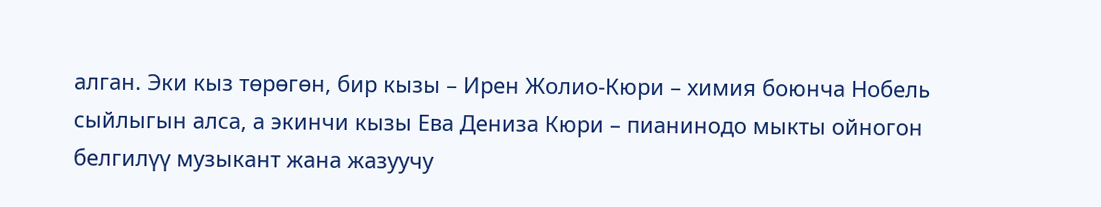алган. Эки кыз төрөгөн, бир кызы – Ирен Жолио-Кюри – химия боюнча Нобель сыйлыгын алса, а экинчи кызы Ева Дениза Кюри – пианинодо мыкты ойногон белгилүү музыкант жана жазуучу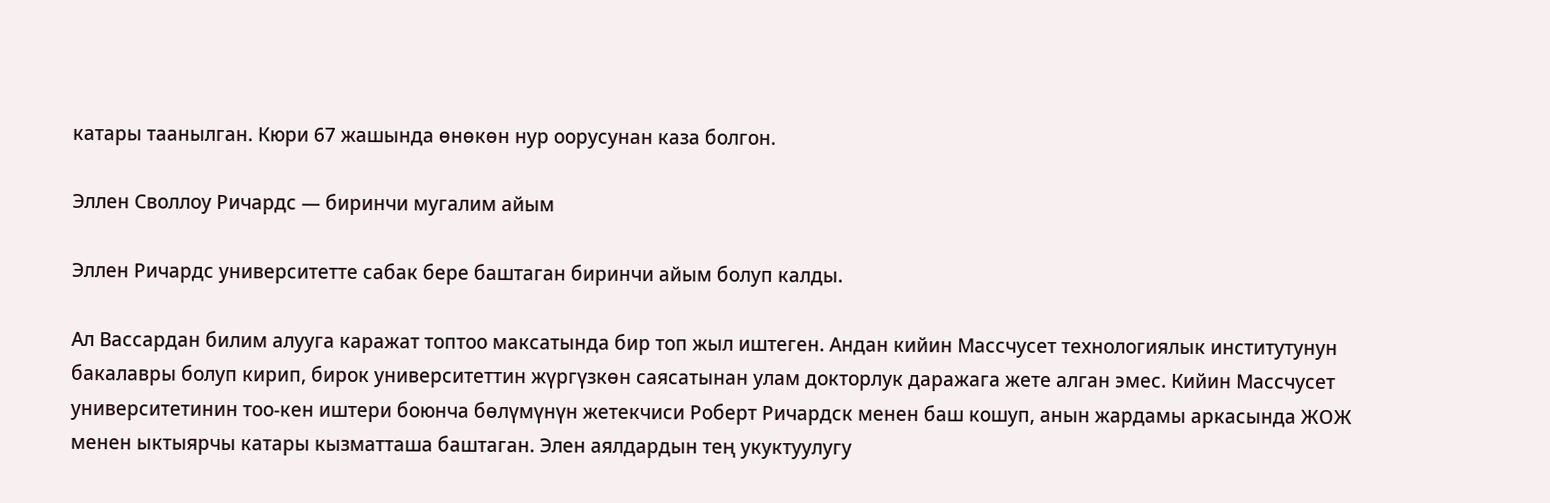катары таанылган. Кюри 67 жашында өнөкөн нур оорусунан каза болгон.

Эллен Своллоу Ричардс — биринчи мугалим айым

Эллен Ричардс университетте сабак бере баштаган биринчи айым болуп калды.

Ал Вассардан билим алууга каражат топтоо максатында бир топ жыл иштеген. Андан кийин Массчусет технологиялык институтунун бакалавры болуп кирип, бирок университеттин жүргүзкөн саясатынан улам докторлук даражага жете алган эмес. Кийин Массчусет университетинин тоо-кен иштери боюнча бөлүмүнүн жетекчиси Роберт Ричардск менен баш кошуп, анын жардамы аркасында ЖОЖ менен ыктыярчы катары кызматташа баштаган. Элен аялдардын тең укуктуулугу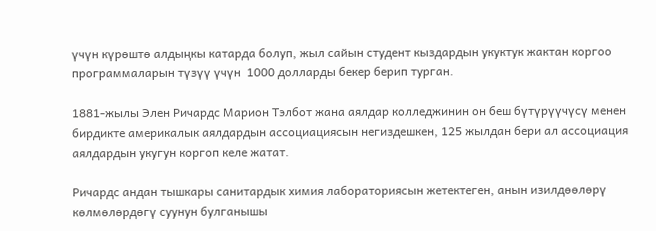үчүн күрөштө алдыңкы катарда болуп, жыл сайын студент кыздардын укуктук жактан коргоо программаларын түзүү үчүн  1000 долларды бекер берип турган.

1881-жылы Элен Ричардс Марион Тэлбот жана аялдар колледжинин он беш бүтүрүүчүсү менен бирдикте америкалык аялдардын ассоциациясын негиздешкен, 125 жылдан бери ал ассоциация аялдардын укугун коргоп келе жатат.

Ричардс андан тышкары санитардык химия лабораториясын жетектеген, анын изилдөөлөрү көлмөлөрдөгү суунун булганышы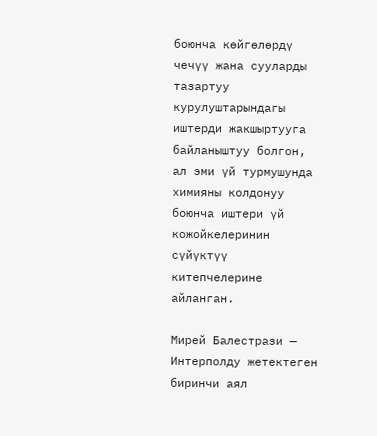боюнча көйгөлөрдү чечүү жана сууларды тазартуу курулуштарындагы иштерди жакшыртууга байланыштуу болгон, ал эми үй турмушунда химияны колдонуу боюнча иштери үй кожойкелеринин сүйүктүү китепчелерине айланган.

Мирей Балестрази — Интерполду жетектеген биринчи аял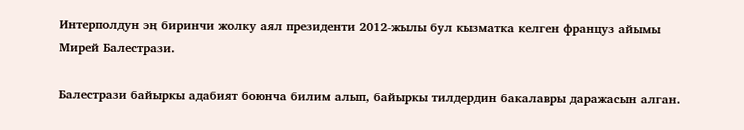Интерполдун эң биринчи жолку аял президенти 2012-жылы бул кызматка келген француз айымы Мирей Балестрази.

Балестрази байыркы адабият боюнча билим алып, байыркы тилдердин бакалавры даражасын алган.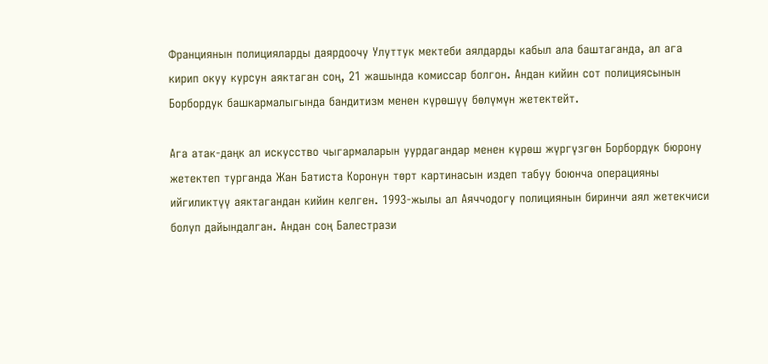Франциянын полицияларды даярдоочу Улуттук мектеби аялдарды кабыл ала баштаганда, ал ага кирип окуу курсун аяктаган соң, 21 жашында комиссар болгон. Андан кийин сот полициясынын Борбордук башкармалыгында бандитизм менен күрөшүү бөлүмүн жетектейт.

Ага атак-даңк ал искусство чыгармаларын уурдагандар менен күрөш жүргүзгөн Борбордук бюрону жетектеп турганда Жан Батиста Коронун төрт картинасын издеп табуу боюнча операцияны ийгиликтүү аяктагандан кийин келген. 1993-жылы ал Аяччодогу полициянын биринчи аял жетекчиси болуп дайындалган. Андан соң Балестрази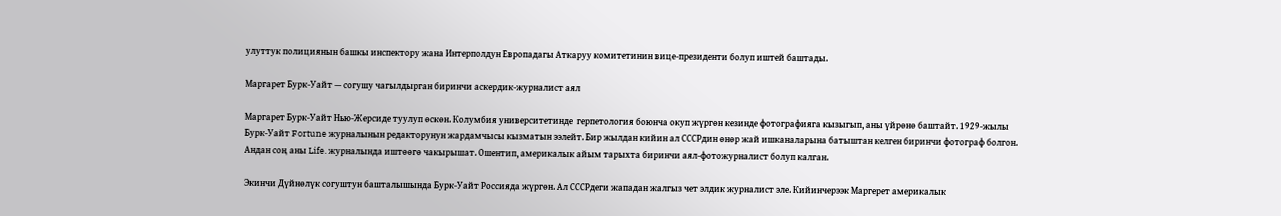улуттук полициянын башкы инспектору жана Интерполдун Европадагы Аткаруу комитетинин вице-президенти болуп иштей баштады.

Маргарет Бурк-Уайт — согушу чагылдырган биринчи аскердик-журналист аял

Маргарет Бурк-Уайт Нью-Жерсиде туулуп өскөн. Колумбия университетинде  герпетология боюнча окуп жүргөн кезинде фотографияга кызыгып, аны үйрөнө баштайт. 1929-жылы Бурк-Уайт Fortune журналынын редакторунун жардамчысы кызматын ээлейт. Бир жылдан кийин ал СССРдин өнөр жай ишканаларына батыштан келген биринчи фотограф болгон. Андан соң аны Life. журналында иштөөгө чакырышат. Ошентип, америкалык айым тарыхта биринчи аял-фотожурналист болуп калган.

Экинчи Дүйнөлүк согуштун башталышында Бурк-Уайт Россияда жүргөн. Ал СССРдеги жападан жалгыз чет элдик журналист эле. Кийинчерээк Маргерет америкалык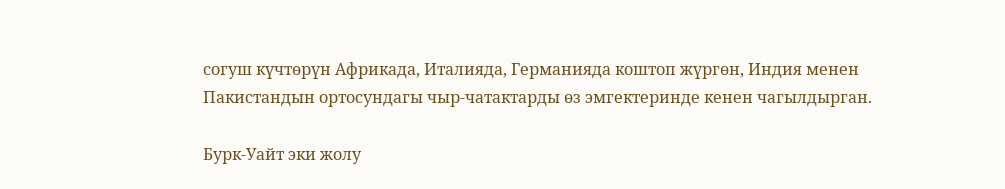согуш күчтөрүн Африкада, Италияда, Германияда коштоп жүргөн, Индия менен Пакистандын ортосундагы чыр-чатактарды өз эмгектеринде кенен чагылдырган.

Бурк-Уайт эки жолу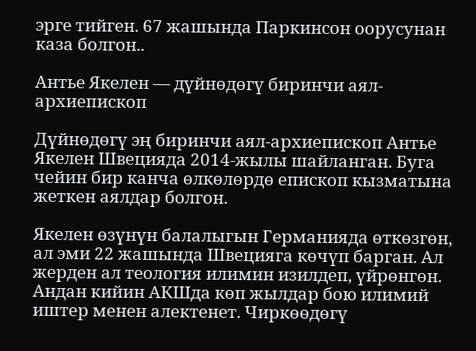эрге тийген. 67 жашында Паркинсон оорусунан каза болгон..

Антье Якелен — дүйнөдөгү биринчи аял-архиепископ

Дүйнөдөгү эң биринчи аял-архиепископ Антье Якелен Швецияда 2014-жылы шайланган. Буга чейин бир канча өлкөлөрдө епископ кызматына жеткен аялдар болгон.

Якелен өзүнүн балалыгын Германияда өткөзгөн, ал эми 22 жашында Швецияга көчүп барган. Ал жерден ал теология илимин изилдеп, үйрөнгөн. Андан кийин АКШда көп жылдар бою илимий иштер менен алектенет. Чиркөөдөгү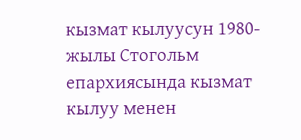кызмат кылуусун 1980-жылы Стогольм епархиясында кызмат кылуу менен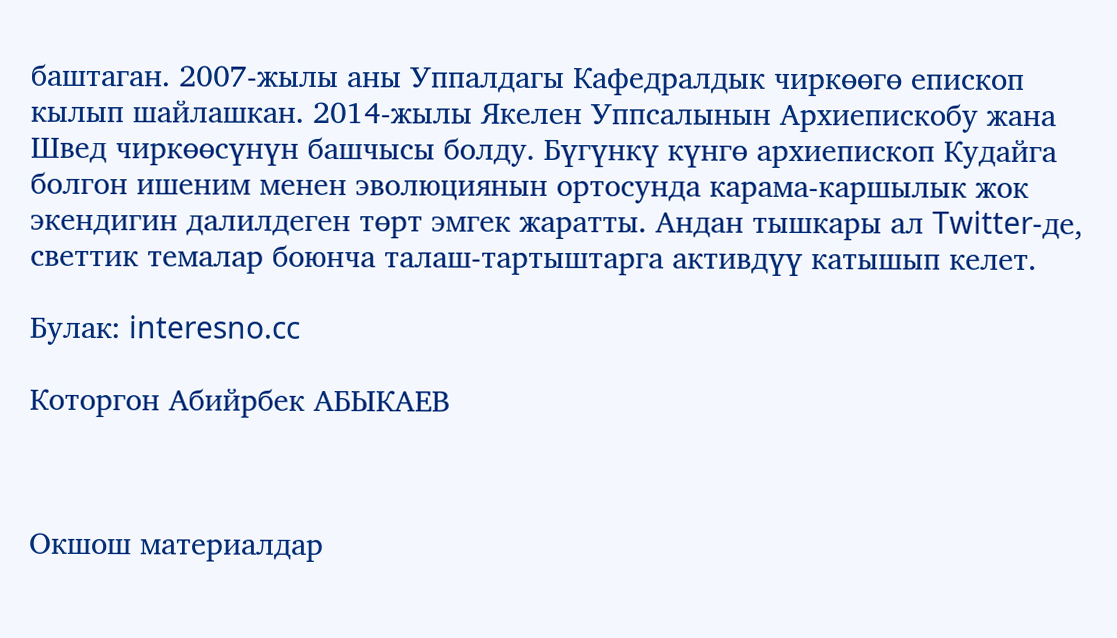баштаган. 2007-жылы аны Уппалдагы Кафедралдык чиркөөгө епископ кылып шайлашкан. 2014-жылы Якелен Уппсалынын Архиепискобу жана Швед чиркөөсүнүн башчысы болду. Бүгүнкү күнгө архиепископ Кудайга болгон ишеним менен эволюциянын ортосунда карама-каршылык жок экендигин далилдеген төрт эмгек жаратты. Андан тышкары ал Twitter-де, светтик темалар боюнча талаш-тартыштарга активдүү катышып келет.

Булак: interesno.cc

Которгон Абийрбек АБЫКАЕВ



Окшош материалдар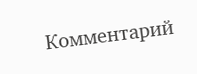Комментарий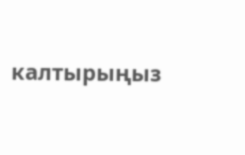калтырыңыз